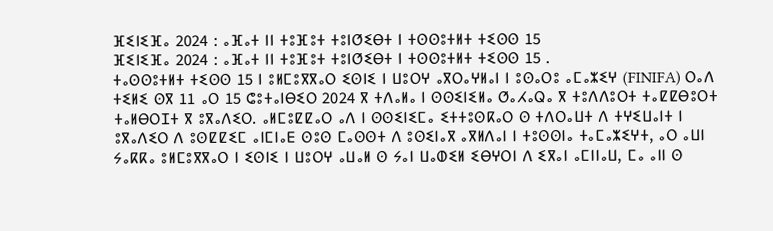ⴼⵉⵏⵉⴼⴰ 2024 : ⴰⴼⴰⵜ ⵏⵏ ⵜⵓⴼⵓⵜ ⵜⵓⵏⵚⵉⴱⵜ ⵏ ⵜⵙⵙⵓⵜⵍⵜ ⵜⵉⵙⵙ 15
ⴼⵉⵏⵉⴼⴰ 2024 : ⴰⴼⴰⵜ ⵏⵏ ⵜⵓⴼⵓⵜ ⵜⵓⵏⵚⵉⴱⵜ ⵏ ⵜⵙⵙⵓⵜⵍⵜ ⵜⵉⵙⵙ 15 .
ⵜⴰⵙⵙⵓⵜⵍⵜ ⵜⵉⵙⵙ 15 ⵏ ⵓⵍⵎⵓⴳⴳⴰⵔ ⵉⵙⵏⵉ ⵏ ⵡⵓⵔⵖ ⴰⴳⵔⴰⵖⵍⴰⵏ ⵏ ⵓⵙⴰⵔⵓ ⴰⵎⴰⵣⵉⵖ (FINIFA) ⵔⴰⴷ ⵜⵉⵍⵉ ⵙⴳ 11 ⴰⵔ 15 ⵛⵓⵜⴰⵏⴱⵉⵔ 2024 ⴳ ⵜⴷⴰⵍⴰ ⵏ ⵙⵙⵉⵏⵉⵍⴰ ⵚⴰⵃⴰⵕⴰ ⴳ ⵜⵓⴷⴷⵓⵔⵜ ⵜⴰⵇⵇⴱⵓⵔⵜ ⵜⴰⵍⴱⵔⵊⵜ ⴳ ⵓⴳⴰⴷⵉⵔ. ⴰⵍⵎⵓⵇⵇⴰⵔ ⴰⴷ ⵏ ⵙⵙⵉⵏⵉⵎⴰ ⵉⵜⵜⵓⵙⴽⴰⵔ ⵙ ⵜⴷⵔⴰⵡⵜ ⴷ ⵜⵖⵉⵡⴰⵏⵜ ⵏ ⵓⴳⴰⴷⵉⵔ ⴷ ⵓⵙⵇⵇⵉⵎ ⴰⵏⵎⵏⴰⴹ ⵙⵓⵙ ⵎⴰⵙⵙⵜ ⴷ ⵓⵙⵉⵏⴰⴳ ⴰⴳⵍⴷⴰⵏ ⵏ ⵜⵓⵙⵙⵏⴰ ⵜⴰⵎⴰⵣⵉⵖⵜ, ⴰⵔ ⴰⵡⵏ ⵢⴰⴽⴽⴰ ⵓⵍⵎⵓⴳⴳⴰⵔ ⵏ ⵉⵙⵏⵉ ⵏ ⵡⵓⵔⵖ ⴰⵡⴰⵍ ⵙ ⵢⴰⵏ ⵡⴰⵀⵉⵍ ⵉⴱⵖⵔⵏ ⴷ ⵉⴳⴰⵏ ⴰⵎⵏⵏⴰⵡ, ⵎⴰ ⴰⵏⵏ ⵙ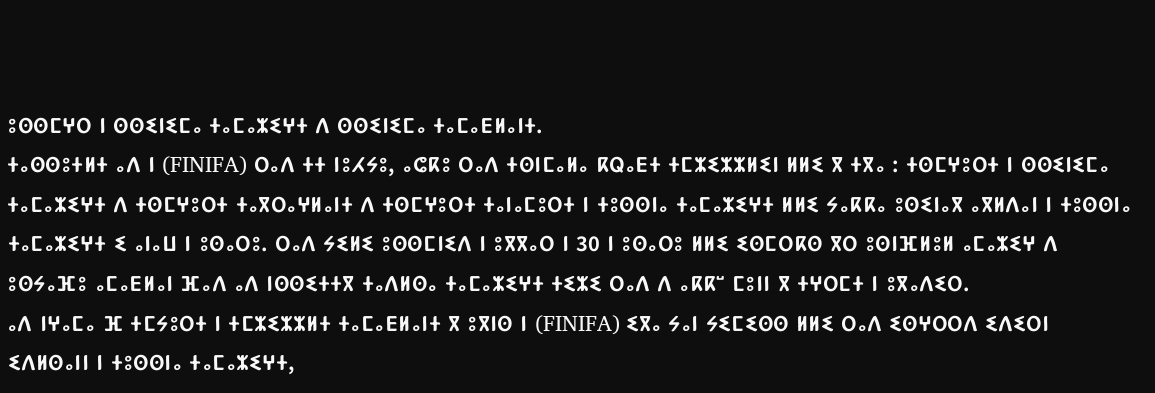ⵓⵙⵙⵎⵖⵔ ⵏ ⵙⵙⵉⵏⵉⵎⴰ ⵜⴰⵎⴰⵣⵉⵖⵜ ⴷ ⵙⵙⵉⵏⵉⵎⴰ ⵜⴰⵎⴰⴹⵍⴰⵏⵜ.
ⵜⴰⵙⵙⵓⵜⵍⵜ ⴰⴷ ⵏ (FINIFA) ⵔⴰⴷ ⵜⵜ ⵏⵓⵃⵢⵓ, ⴰⵛⴽⵓ ⵔⴰⴷ ⵜⵙⵏⵎⴰⵍⴰ ⴽⵕⴰⴹⵜ ⵜⵎⵣⵉⵣⵣⵍⵉⵏ ⵍⵍⵉ ⴳ ⵜⴳⴰ : ⵜⵙⵎⵖⵓⵔⵜ ⵏ ⵙⵙⵉⵏⵉⵎⴰ ⵜⴰⵎⴰⵣⵉⵖⵜ ⴷ ⵜⵙⵎⵖⵓⵔⵜ ⵜⴰⴳⵔⴰⵖⵍⴰⵏⵜ ⴷ ⵜⵙⵎⵖⵓⵔⵜ ⵜⴰⵏⴰⵎⵓⵔⵜ ⵏ ⵜⵓⵙⵙⵏⴰ ⵜⴰⵎⴰⵣⵉⵖⵜ ⵍⵍⵉ ⵢⴰⴽⴽⴰ ⵓⵙⵉⵏⴰⴳ ⴰⴳⵍⴷⴰⵏ ⵏ ⵜⵓⵙⵙⵏⴰ ⵜⴰⵎⴰⵣⵉⵖⵜ ⵉ ⴰⵏⴰⵡ ⵏ ⵓⵙⴰⵔⵓ. ⵔⴰⴷ ⵢⵉⵍⵉ ⵓⵙⵙⵎⵏⵉⴷ ⵏ ⵓⴳⴳⴰⵔ ⵏ 30 ⵏ ⵓⵙⴰⵔⵓ ⵍⵍⵉ ⵉⵙⵎⵔⴽⵙ ⴳⵔ ⵓⵙⵏⴼⵍⵓⵍ ⴰⵎⴰⵣⵉⵖ ⴷ ⵓⵙⵢⴰⴼⵓ ⴰⵎⴰⴹⵍⴰⵏ ⴼⴰⴷ ⴰⴷ ⵏⵙⵙⵉⵜⵜⴳ ⵜⴰⴷⵍⵙⴰ ⵜⴰⵎⴰⵣⵉⵖⵜ ⵜⵉⵣⵉ ⵔⴰⴷ ⴷ ⴰⴽⴽⵯ ⵎⵓⵏⵏ ⴳ ⵜⵖⵔⵎⵜ ⵏ ⵓⴳⴰⴷⵉⵔ.
ⴰⴷ ⵏⵖⴰⵎⴰ ⴼ ⵜⵎⵢⵓⵔⵜ ⵏ ⵜⵎⵣⵉⵣⵣⵍⵜ ⵜⴰⵎⴰⴹⵍⴰⵏⵜ ⴳ ⵓⴳⵏⵙ ⵏ (FINIFA) ⵉⴳⴰ ⵢⴰⵏ ⵢⵉⵎⵉⵙⵙ ⵍⵍⵉ ⵔⴰⴷ ⵉⵙⵖⵔⵔⴷ ⵉⴷⵉⵔⵏ ⵉⴷⵍⵙⴰⵏⵏ ⵏ ⵜⵓⵙⵙⵏⴰ ⵜⴰⵎⴰⵣⵉⵖⵜ,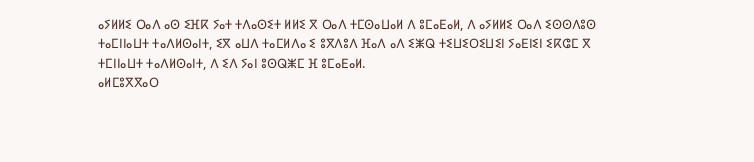ⴰⵢⵍⵍⵉ ⵔⴰⴷ ⴰⵙ ⵉⴼⴽ ⵢⴰⵜ ⵜⴷⴰⵙⵉⵜ ⵍⵍⵉ ⴳ ⵔⴰⴷ ⵜⵎⵙⴰⵡⴰⵍ ⴷ ⵓⵎⴰⴹⴰⵍ, ⴷ ⴰⵢⵍⵍⵉ ⵔⴰⴷ ⵉⵙⵙⴷⵓⵙ ⵜⴰⵎⵏⵏⴰⵡⵜ ⵜⴰⴷⵍⵙⴰⵏⵜ, ⵉⴳ ⴰⵡⴷ ⵜⴰⵎⵍⴷⴰ ⵉ ⵓⴳⴷⵓⴷ ⴼⴰⴷ ⴰⴷ ⵉⵥⵕ ⵜⵉⵡⵉⵔⵉⵡⵉⵏ ⵢⴰⴹⵏⵉⵏ ⵉⴽⵛⵎ ⴳ ⵜⵎⵏⵏⴰⵡⵜ ⵜⴰⴷⵍⵙⴰⵏⵜ, ⴷ ⵉⴷ ⵢⴰⵏ ⵓⵙⵕⵥⵎ ⴼ ⵓⵎⴰⴹⴰⵍ.
ⴰⵍⵎⵓⴳⴳⴰⵔ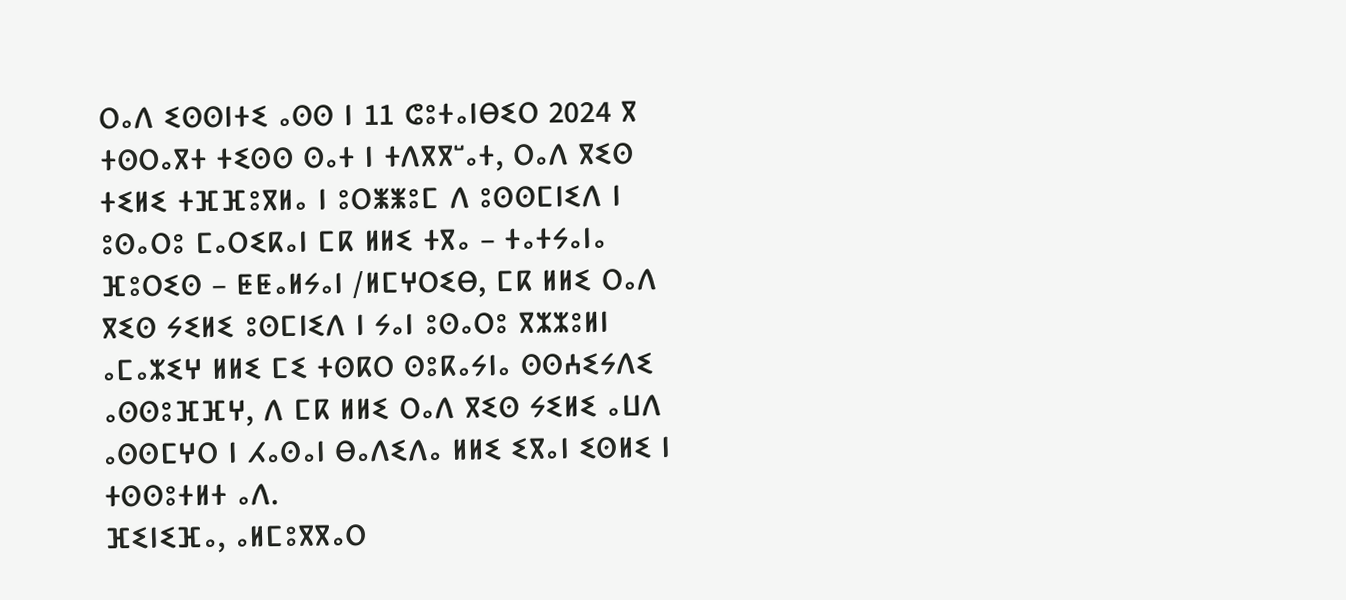ⵔⴰⴷ ⵉⵙⵙⵏⵜⵉ ⴰⵙⵙ ⵏ 11 ⵛⵓⵜⴰⵏⴱⵉⵔ 2024 ⴳ ⵜⵙⵔⴰⴳⵜ ⵜⵉⵙⵙ ⵙⴰⵜ ⵏ ⵜⴷⴳⴳⵯⴰⵜ, ⵔⴰⴷ ⴳⵉⵙ ⵜⵉⵍⵉ ⵜⴼⴼⵓⴳⵍⴰ ⵏ ⵓⵔⵥⵥⵓⵎ ⴷ ⵓⵙⵙⵎⵏⵉⴷ ⵏ ⵓⵙⴰⵔⵓ ⵎⴰⵔⵉⴽⴰⵏ ⵎⴽ ⵍⵍⵉ ⵜⴳⴰ – ⵜⴰⵜⵢⴰⵏⴰ ⴼⵓⵔⵉⵙ – ⵟⵟⴰⵍⵢⴰⵏ /ⵍⵎⵖⵔⵉⴱ, ⵎⴽ ⵍⵍⵉ ⵔⴰⴷ ⴳⵉⵙ ⵢⵉⵍⵉ ⵓⵙⵎⵏⵉⴷ ⵏ ⵢⴰⵏ ⵓⵙⴰⵔⵓ ⴳⵣⵣⵓⵍⵏ ⴰⵎⴰⵣⵉⵖ ⵍⵍⵉ ⵎⵉ ⵜⵙⴽⵔ ⵙⵓⴽⴰⵢⵏⴰ ⵙⵙⵄⵉⵢⴷⵉ ⴰⵙⵙⵓⴼⴼⵖ, ⴷ ⵎⴽ ⵍⵍⵉ ⵔⴰⴷ ⴳⵉⵙ ⵢⵉⵍⵉ ⴰⵡⴷ ⴰⵙⵙⵎⵖⵔ ⵏ ⵃⴰⵙⴰⵏ ⴱⴰⴷⵉⴷⴰ ⵍⵍⵉ ⵉⴳⴰⵏ ⵉⵙⵍⵉ ⵏ ⵜⵙⵙⵓⵜⵍⵜ ⴰⴷ.
ⴼⵉⵏⵉⴼⴰ, ⴰⵍⵎⵓⴳⴳⴰⵔ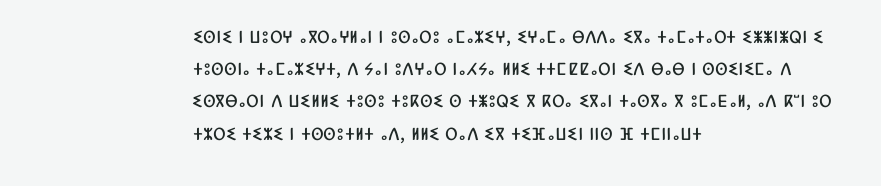ⵉⵙⵏⵉ ⵏ ⵡⵓⵔⵖ ⴰⴳⵔⴰⵖⵍⴰⵏ ⵏ ⵓⵙⴰⵔⵓ ⴰⵎⴰⵣⵉⵖ, ⵉⵖⴰⵎⴰ ⴱⴷⴷⴰ ⵉⴳⴰ ⵜⴰⵎⴰⵜⴰⵔⵜ ⵉⵥⵥⵏⵥⵕⵏ ⵉ ⵜⵓⵙⵙⵏⴰ ⵜⴰⵎⴰⵣⵉⵖⵜ, ⴷ ⵢⴰⵏ ⵓⴷⵖⴰⵔ ⵏⴰⵃⵢⴰ ⵍⵍⵉ ⵜⵜⵎⵇⵇⴰⵔⵏ ⵉⴷ ⴱⴰⴱ ⵏ ⵙⵙⵉⵏⵉⵎⴰ ⴷ ⵉⵙⴳⴱⴰⵔⵏ ⴷ ⵡⵉⵍⵍⵉ ⵜⵓⵙⵓ ⵜⵓⴽⵙⵉ ⵙ ⵜⵥⵓⵕⵉ ⴳ ⴽⵔⴰ ⵉⴳⴰⵏ ⵜⴰⵙⴳⴰ ⴳ ⵓⵎⴰⴹⴰⵍ, ⴰⴷ ⴽⵯⵏ ⵓⵔ ⵜⵣⵔⵉ ⵜⵉⵣⵉ ⵏ ⵜⵙⵙⵓⵜⵍⵜ ⴰⴷ, ⵍⵍⵉ ⵔⴰⴷ ⵉⴳ ⵜⵉⴼⴰⵡⵉⵏ ⵏⵏⵙ ⴼ ⵜⵎⵏⵏⴰⵡⵜ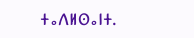ⵜⴰⴷⵍⵙⴰⵏⵜ.